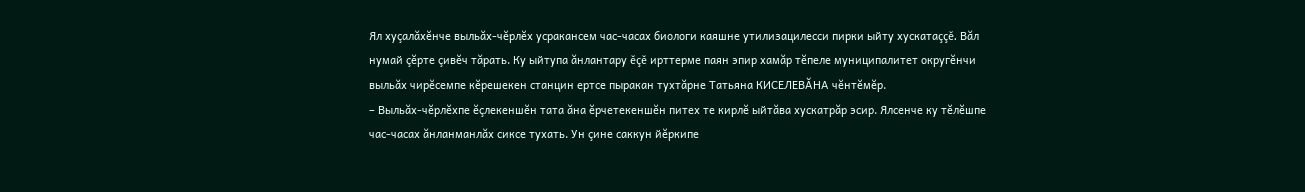Ял хуçалăхĕнче выльăх-чĕрлĕх усракансем час-часах биологи каяшне утилизацилесси пирки ыйту хускатаççĕ. Вăл нумай çĕрте çивĕч тăрать. Ку ыйтупа ăнлантару ĕçĕ ирттерме паян эпир хамăр тĕпеле муниципалитет округĕнчи выльăх чирĕсемпе кĕрешекен станцин ертсе пыракан тухтăрне Татьяна КИСЕЛЕВĂНА чĕнтĕмĕр.
– Выльăх-чĕрлĕхпе ĕçлекеншĕн тата ăна ĕрчетекеншĕн питех те кирлĕ ыйтăва хускатрăр эсир. Ялсенче ку тĕлĕшпе час-часах ăнланманлăх сиксе тухать. Ун çине саккун йĕркипе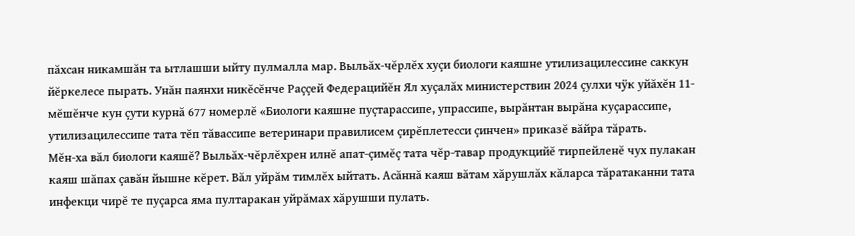пăхсан никамшăн та ытлашши ыйту пулмалла мар. Выльăх-чĕрлĕх хуçи биологи каяшне утилизацилессине саккун йĕркелесе пырать. Унăн паянхи никĕсĕнче Раççей Федерацийĕн Ял хуçалăх министерствин 2024 çулхи чÿк уйăхĕн 11-мĕшĕнче кун çути курнă 677 номерлĕ «Биологи каяшне пуçтарассипе, упрассипе, вырăнтан вырăна куçарассипе, утилизацилессипе тата тĕп тăвассипе ветеринари правилисем çирĕплетесси çинчен» приказĕ вăйра тăрать.
Мĕн-ха вăл биологи каяшĕ? Выльăх-чĕрлĕхрен илнĕ апат-çимĕç тата чĕр-тавар продукцийĕ тирпейленĕ чух пулакан каяш шăпах çавăн йышне кĕрет. Вăл уйрăм тимлĕх ыйтать. Асăннă каяш вăтам хăрушлăх кăларса тăратаканни тата инфекци чирĕ те пуçарса яма пултаракан уйрăмах хăрушши пулать.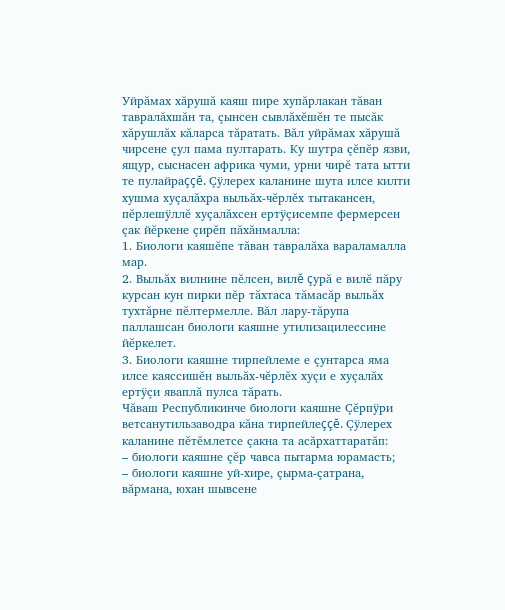Уйрăмах хăрушă каяш пире хупăрлакан тăван тавралăхшăн та, çынсен сывлăхĕшĕн те пысăк хăрушлăх кăларса тăратать. Вăл уйрăмах хăрушă чирсене çул пама пултарать. Ку шутра çĕпĕр язви, ящур, сыснасен африка чуми, урни чирĕ тата ытти те пулайраççĕ. Çÿлерех каланине шута илсе килти хушма хуçалăхра выльăх-чĕрлĕх тытакансен, пĕрлешÿллĕ хуçалăхсен ертÿçисемпе фермерсен çак йĕркене çирĕп пăхăнмалла:
1. Биологи каяшĕпе тăван тавралăха вараламалла мар.
2. Выльăх вилнине пĕлсен, вилĕ çурă е вилĕ пăру курсан кун пирки пĕр тăхтаса тăмасăр выльăх тухтăрне пĕлтермелле. Вăл лару-тăрупа паллашсан биологи каяшне утилизацилессине йĕркелет.
3. Биологи каяшне тирпейлеме е çунтарса яма илсе каяссишĕн выльăх-чĕрлĕх хуçи е хуçалăх ертÿçи яваплă пулса тăрать.
Чăваш Республикинче биологи каяшне Çĕрпÿри ветсанутильзаводра кăна тирпейлеççĕ. Çÿлерех каланине пĕтĕмлетсе çакна та асăрхаттаратăп:
– биологи каяшне çĕр чавса пытарма юрамасть;
– биологи каяшне уй-хире, çырма-çатрана, вăрмана, юхан шывсене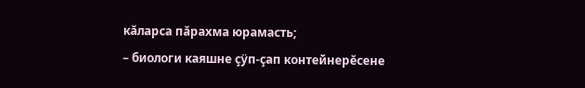кăларса пăрахма юрамасть;
– биологи каяшне çÿп-çап контейнерĕсене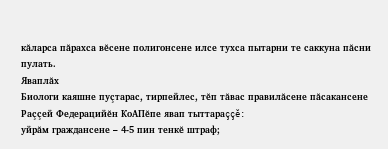кăларса пăрахса вĕсене полигонсене илсе тухса пытарни те саккуна пăсни пулать.
Яваплăх
Биологи каяшне пуçтарас, тирпейлес, тĕп тăвас правилăсене пăсакансене Раççей Федерацийĕн КоАПĕпе явап тыттараççĕ:
уйрăм граждансене – 4-5 пин тенкĕ штраф;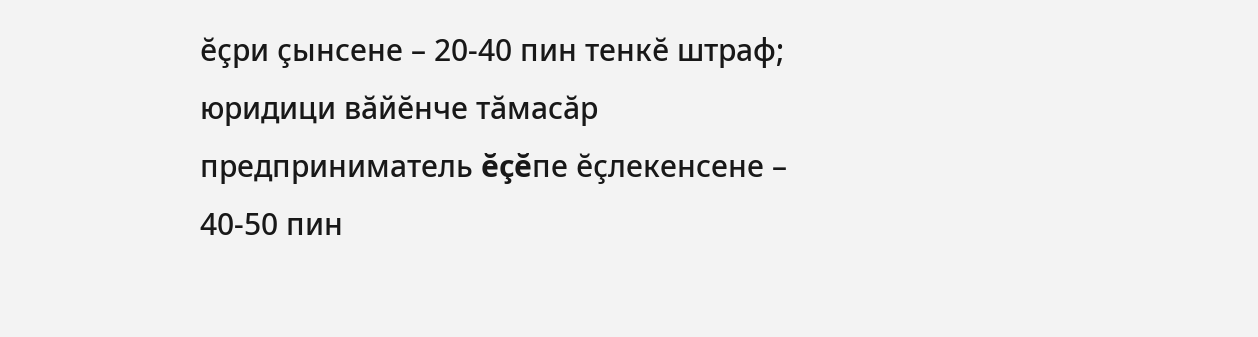ĕçри çынсене – 20-40 пин тенкĕ штраф;
юридици вăйĕнче тăмасăр предприниматель ĕçĕпе ĕçлекенсене – 40-50 пин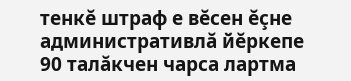тенкĕ штраф е вĕсен ĕçне административлă йĕркепе 90 талăкчен чарса лартма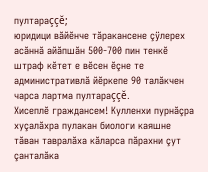пултараççĕ;
юридици вăйĕнче тăракансене çÿлерех асăннă айăпшăн 500-700 пин тенкĕ штраф кĕтет е вĕсен ĕçне те административлă йĕркепе 90 талăкчен чарса лартма пултараççĕ.
Хисеплĕ граждансем! Кулленхи пурнăçра хуçалăхра пулакан биологи каяшне тăван тавралăха кăларса пăрахни çут çанталăка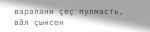варалани çеç пулмасть, вăл çынсен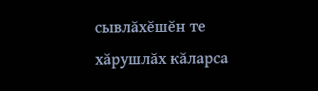сывлăхĕшĕн те хăрушлăх кăларса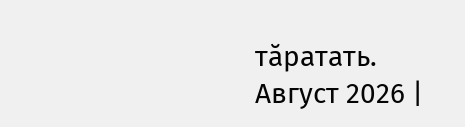тăратать.
Август 2026 |